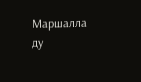Маршалла ду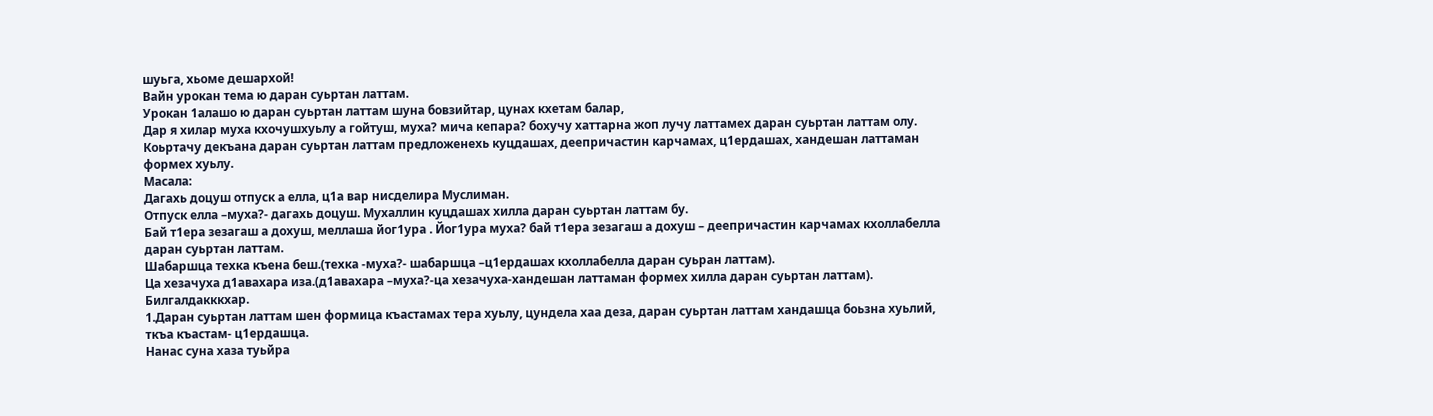шуьга, хьоме дешархой!
Вайн урокан тема ю даран суьртан латтам.
Урокан 1алашо ю даран суьртан латтам шуна бовзийтар, цунах кхетам балар,
Дар я хилар муха кхочушхуьлу а гойтуш, муха? мича кепара? бохучу хаттарна жоп лучу латтамех даран суьртан латтам олу. Коьртачу декъана даран суьртан латтам предложенехь куцдашах, деепричастин карчамах, ц1ердашах, хандешан латтаман формех хуьлу.
Масала:
Дагахь доцуш отпуск а елла, ц1а вар нисделира Муслиман.
Отпуск елла –муха?- дагахь доцуш. Мухаллин куцдашах хилла даран суьртан латтам бу.
Бай т1ера зезагаш а дохуш, меллаша йог1ура . Йог1ура муха? бай т1ера зезагаш а дохуш – деепричастин карчамах кхоллабелла даран суьртан латтам.
Шабаршца техка къена беш.(техка -муха?- шабаршца –ц1ердашах кхоллабелла даран суьран латтам).
Ца хезачуха д1авахара иза.(д1авахара –муха?-ца хезачуха-хандешан латтаман формех хилла даран суьртан латтам).
Билгалдакккхар.
1.Даран суьртан латтам шен формица къастамах тера хуьлу, цундела хаа деза, даран суьртан латтам хандашца боьзна хуьлий, ткъа къастам- ц1ердашца.
Нанас суна хаза туьйра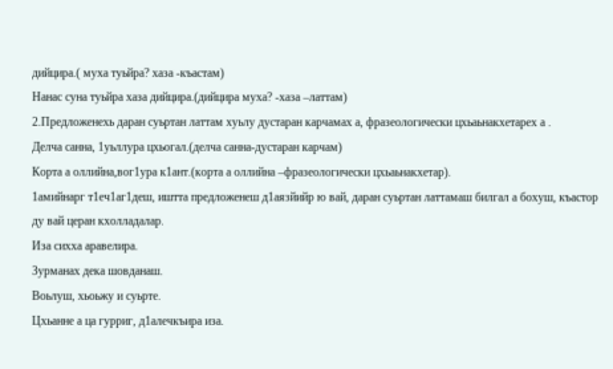дийцира.( муха туьйра? хаза -къастам)
Нанас суна туьйра хаза дийцира.(дийцира муха? -хаза –латтам)
2.Предложенехь даран суьртан латтам хуьлу дустаран карчамах а, фразеологически цхьаьнакхетарех а .
Делча санна, 1уьллура цхьогал.(делча санна-дустаран карчам)
Корта а оллийна,вог1ура к1ант.(корта а оллийна –фразеологически цхьаьнакхетар).
1амийнарг т1еч1аг1деш, иштта предложенеш д1аязйийр ю вай, даран суьртан латтамаш билгал а бохуш, къастор ду вай церан кхолладалар.
Иза сихха аравелира.
Зурманах дека шовданаш.
Воьлуш, хьоьжу и суьрте.
Цхьанне а ца гурриг, д1алечкъира иза.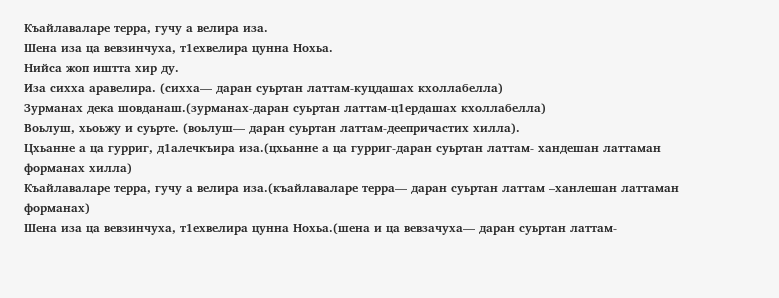Къайлаваларе терра, гучу а велира иза.
Шена иза ца вевзинчуха, т1ехвелира цунна Нохьа.
Нийса жоп иштта хир ду.
Иза сихха аравелира. (сихха— даран суьртан латтам-куцдашах кхоллабелла)
Зурманах дека шовданаш.(зурманах-даран суьртан латтам-ц1ердашах кхоллабелла)
Воьлуш, хьоьжу и суьрте. (воьлуш— даран суьртан латтам-деепричастих хилла).
Цхьанне а ца гурриг, д1алечкъира иза.(цхьанне а ца гурриг-даран суьртан латтам- хандешан латтаман форманах хилла)
Къайлаваларе терра, гучу а велира иза.(къайлаваларе терра— даран суьртан латтам –ханлешан латтаман форманах)
Шена иза ца вевзинчуха, т1ехвелира цунна Нохьа.(шена и ца вевзачуха— даран суьртан латтам-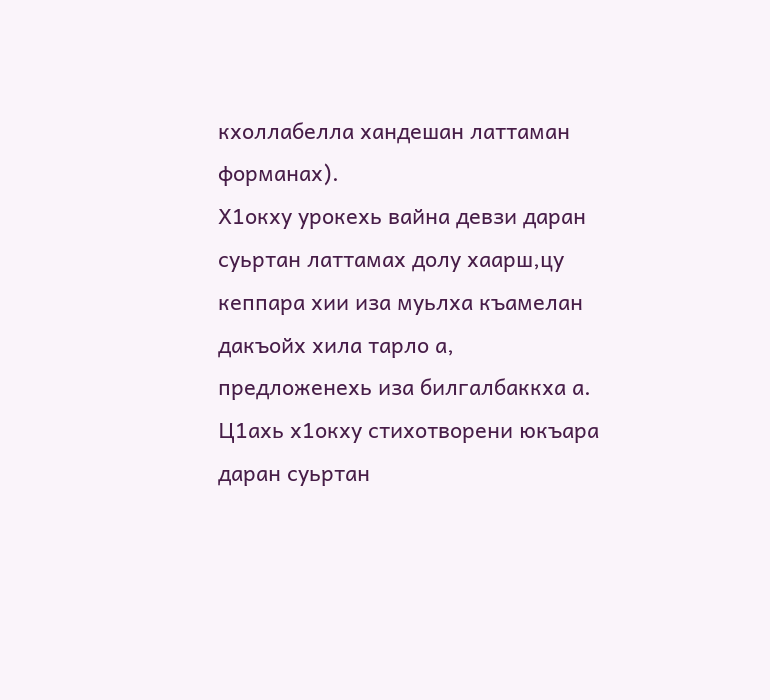кхоллабелла хандешан латтаман форманах).
Х1окху урокехь вайна девзи даран суьртан латтамах долу хаарш,цу кеппара хии иза муьлха къамелан дакъойх хила тарло а, предложенехь иза билгалбаккха а.
Ц1ахь х1окху стихотворени юкъара даран суьртан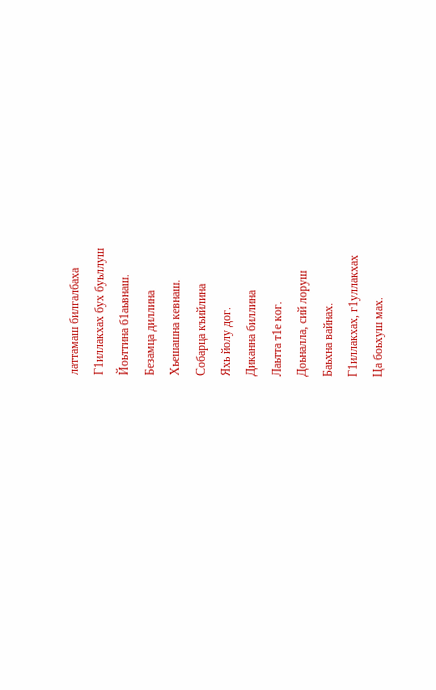латтамаш билгалбаха
Г1иллакхах бух буьллуш
Йоьттина б1аьвнаш.
Безамца диллина
Хьешашна кевнаш.
Собарца къийлина
Яхь йолу дог.
Диканна биллина
Лаьтта т1е ког.
Доьналла, сий лоруш
Баьхна вайнах.
Г1иллакхах, г1уллакхах
Ца боьхуш мах.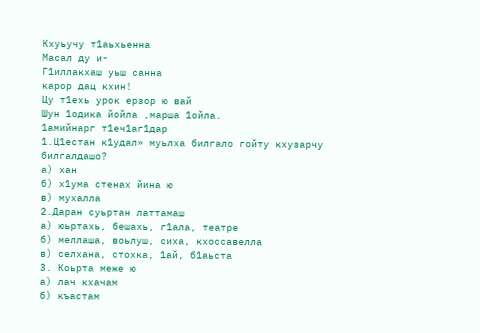Кхуьучу т1аьхьенна
Масал ду и-
Г1иллакхаш уьш санна
карор дац кхин!
Цу т1ехь урок ерзор ю вай
Шун 1одика йойла ,марша 1ойла.
1амийнарг т1еч1аг1дар
1.Ц1естан к1удал» муьлха билгало гойту кхузарчу билгалдашо?
а) хан
б) х1ума стенах йина ю
в) мухалла
2.Даран суьртан латтамаш
а) юьртахь, бешахь, г1ала, театре
б) меллаша, воьлуш, сиха, кхоссавелла
в) селхана, стохка, 1ай, б1аьста
3. Коьрта меже ю
а) лач кхачам
б) къастам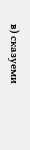в) сказуеми